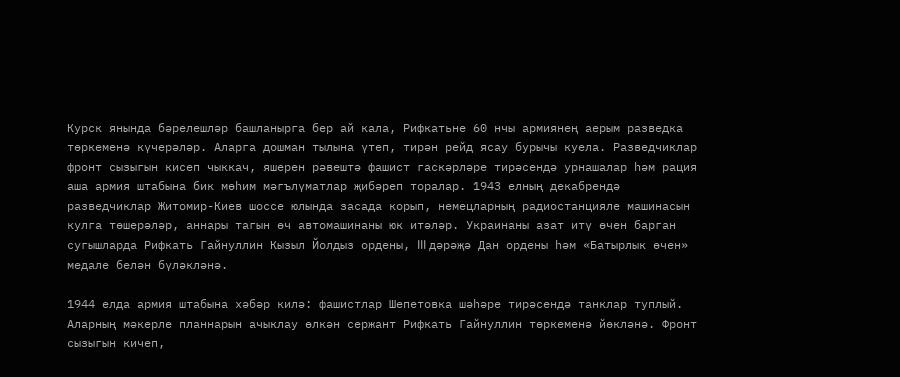Курск янында бәрелешләр башланырга бер ай кала, Рифкатьне 60 нчы армиянең аерым разведка төркеменә күчерәләр. Аларга дошман тылына үтеп, тирән рейд ясау бурычы куела. Разведчиклар фронт сызыгын кисеп чыккач, яшерен рәвештә фашист гаскәрләре тирәсендә урнашалар һәм рация аша армия штабына бик мөһим мәгълүматлар җибәреп торалар. 1943 елның декабрендә разведчиклар Житомир-Киев шоссе юлында засада корып, немецларның радиостанцияле машинасын кулга төшерәләр, аннары тагын өч автомашинаны юк итәләр. Украинаны азат итү өчен барган сугышларда Рифкать Гайнуллин Кызыл Йолдыз ордены, III дәрәҗә Дан ордены һәм «Батырлык өчен» медале белән бүләкләнә.

1944 елда армия штабына хәбәр килә: фашистлар Шепетовка шәһәре тирәсендә танклар туплый. Аларның мәкерле планнарын ачыклау өлкән сержант Рифкать Гайнуллин төркеменә йөкләнә. Фронт сызыгын кичеп,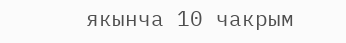якынча 10 чакрым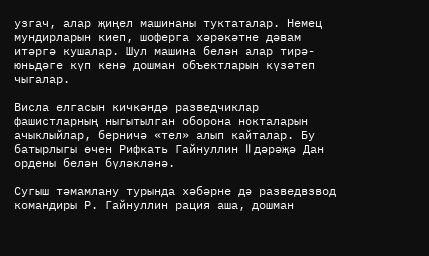узгач, алар җиңел машинаны туктаталар. Немец мундирларын киеп, шоферга хәрәкәтне дәвам итәргә кушалар. Шул машина белән алар тирә-юньдәге күп кенә дошман объектларын күзәтеп чыгалар.

Висла елгасын кичкәндә разведчиклар фашистларның ныгытылган оборона нокталарын ачыклыйлар, берничә «тел» алып кайталар. Бу батырлыгы өчен Рифкать Гайнуллин II дәрәҗә Дан ордены белән бүләкләнә.

Сугыш тәмамлану турында хәбәрне дә разведвзвод командиры Р. Гайнуллин рация аша, дошман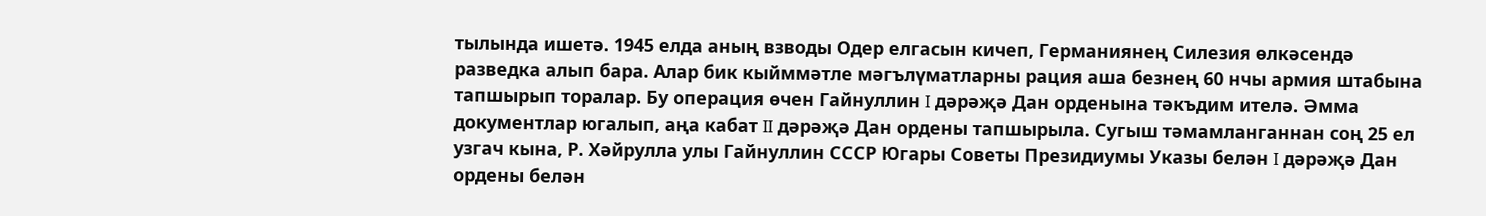тылында ишетә. 1945 елда аның взводы Одер елгасын кичеп, Германиянең Силезия өлкәсендә разведка алып бара. Алар бик кыйммәтле мәгълүматларны рация аша безнең 60 нчы армия штабына тапшырып торалар. Бу операция өчен Гайнуллин I дәрәҗә Дан орденына тәкъдим ителә. Әмма документлар югалып, аңа кабат II дәрәҗә Дан ордены тапшырыла. Сугыш тәмамланганнан соң 25 ел узгач кына, Р. Хәйрулла улы Гайнуллин СССР Югары Советы Президиумы Указы белән I дәрәҗә Дан ордены белән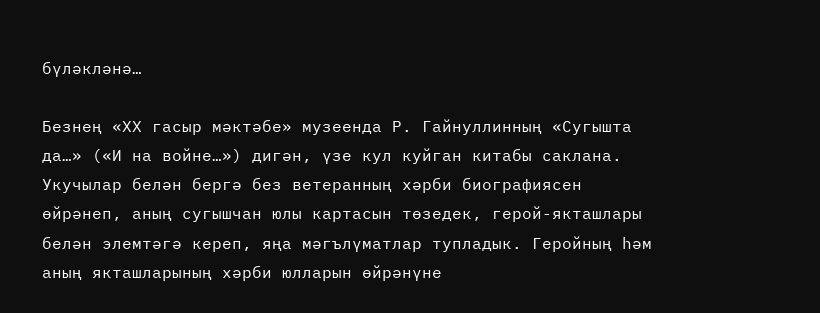бүләкләнә…

Безнең «ХХ гасыр мәктәбе» музеенда Р. Гайнуллинның «Сугышта да…» («И на войне…») дигән, үзе кул куйган китабы саклана. Укучылар белән бергә без ветеранның хәрби биографиясен өйрәнеп, аның сугышчан юлы картасын төзедек, герой-якташлары белән элемтәгә кереп, яңа мәгълүматлар тупладык. Геройның һәм аның якташларының хәрби юлларын өйрәнүне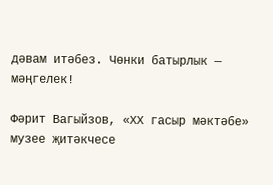дәвам итәбез. Чөнки батырлык — мәңгелек!

Фәрит Вагыйзов, «ХХ гасыр мәктәбе» музее җитәкчесе